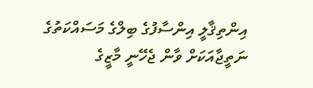އިންތިޤާލީ އިންސާފުގެ ބިލްގެ މަސައްކަތުގެ ނަތީޖާއަކަށް ވާން ޖެހޭނީ މާޒީގެ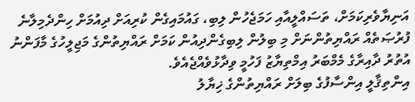އަނިޔާވެރިކަމަށް، ތަސައްލީއާއި ހަމަޖެހުން ލިބި، ގައުމައިގެން ކުރިއަށް ދިއުމަށް ހިންދެމިލާނެ ފުރުޞަތެއް ރައްޔިތުންނަށް މި ބިލުން ލިބިގެންދިއުން ކަމަށް ރައްޔިތުންގެ މަޖިލީހުގެ މާފަންނު އުތުރު ދާއިރާގެ މެމްބަރު އިމްތިޔާޒު ފަހުމީ ވިދާޅުވެއްޖެއެވެ.
އިންތިޤާލީ އިންސާފުގެ ބިލަށް ރައްޔިތުންގެ ޚިޔާލު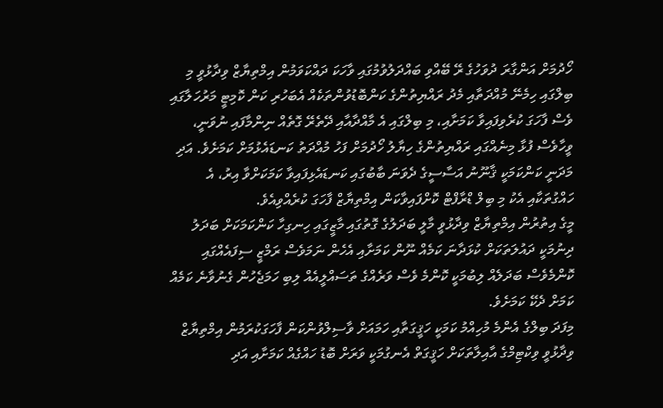ހޯދުމަށް އަންގާރަ ދުވަހުގެ ރޭ ބޭއްވި ބައްދަލުވުމުގައި ވާހަކަ ދައްކަވަމުން އިމްތިޔާޒް ވިދާޅުވީ މި ބިލްގައި ހިމެނޭ މުއްދަތާއި މެދު ރައްޔިތުންގެ ކަންބޮޑުވުންތަކެއް އެބަހުރި ކަން ކޮމިޓީ މަރުހަލާގައި ވެސް ފާހަގަ ކުރެވިފައިވާ ކަމަށާއި، މި ބިލްގައި އެ މާއްދާއާއި ދޭތެރޭ ގޮތެއް ނިންމާފައި ނުވަނީ، ވީހާވެސް ފުޅާ މިނެއްގައި ރައްޔިތުންގެ ހިޔާލު ހޯދުމަށް ފަހު މުއްދަތު ކަނޑައެޅުމަށް ކަމަށެވެ. އަދި މަދަނީ ކަންކަމަކީ ޤާނޫނު އަސާސީގެ ދެވަނަ ބާބުގައި ކަނޑައެޅިފައިވާ ކަމަކަށްވާ އިރު، އެ ހައްގުތަކާއި އެކު މި ބިލް ޑްރާފްޓް ކޮށްފައިވާކަން އިމްތިޔާޒް ފާހަގަ ކުރެއްވިއެވެ.
މީގެ އިތުރުން އިމްތިޔާޒް ވިދާޅުވީ މާލީ ބަދަލުގެ ގޮތުގައި މާޒީގައި ހިނގިހާ ކަންކަމަކަށް ބަދަލު ދިނުމަކީ ދައުލަތަކަށް ކުޅަދާނަ ކަމެއް ނޫން ކަމަށާއި އެހެން ނަމަވެސް ރަމްޒީ ސިފައެއްގައި ކޮންމެވެސް ބަދަލެއް ލިބުމަކީ ކޮންމެ ވެސް ވަރެއްގެ ތަސައްލީއެއް ލިބި ހަމަޖެހުން ގެނުވާނެ ކަމެއް ކަމަށް ދެކޭ ކަމަށެވެ.
މިފަދަ ބިލްގެ އެންމެ މުހިއްމު ކަމަކީ ހަޤީގަތާއި ހަމައަށް ވާސިލްވުންކަން ފާހަގަކުރަމުން އިމްތިޔާޒް ވިދާޅުވީ ވިކްޓިމްގެ އާއިލާތަކަށް ހަޤީގަތް އެނގުމަކީ ވަރަށް ބޮޑު ހައްގެއް ކަމަށާއި އަދި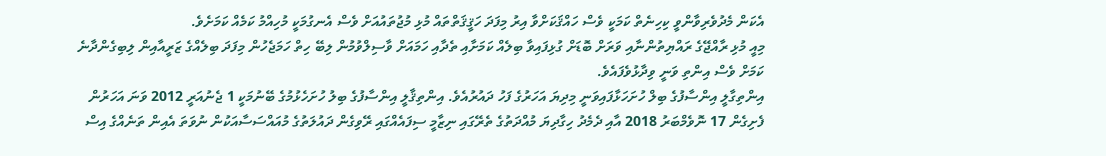އެކަން މެދުވެރިވާންވީ ކިހިނެތް ކަމަކީ ވެސް ހައްޤަކަށްވާ އިރު މިފަދަ ހަޤީޤަތްތައް މުޅި މުޖުތައުއަށް ވެސް އެނގުމަކީ މުހިއްމު ކަމެއް ކަމަށެވެ.
މިއީ މުޅި ރާއްޖޭގެ ރައްޔިތުންނާއި ވަރަށް ބޮޑަށް ގުޅިފައިވާ ބިލެއް ކަމަށާއި ތެދާއި ހަމައަށް ވާސިލްވުމުން ލިބޭ ހިތް ހަމަޖެހުން މިފަދަ ބިލެއްގެ ޒަރީއާއިން ލިބިގެންދާނެ ކަމަށް ވެސް އިންތި ވަނީ ވިދާޅުވެފައެވެ.
އިންތިގާލީ އިންސާފުގެ ބިލް ހުށަހަޅާފައިވަނީ މިދިޔަ އަހަރުގެ ފަހު ދައުރުއެވެ. އިންތިޤާލީ އިންސާފުގެ ބިލު ހުށަހެޅުމުގެ ބޭނުމަކީ 1 ޖެނުއަރީ 2012 ވަނަ އަހަރުން ފެށިގެން 17 ނޮވެމްބަރު 2018 އާއި ދެމެދު ހިގާދިޔަ މުއްދަތުގެ ތެރޭގައި ނިޒާމީ ސިފައެއްގައި ރޭވިގެން ދައުލަތުގެ މުއައްސަސާއަކުން ނުވަތަ އެއިން ތަނެއްގެ އިސް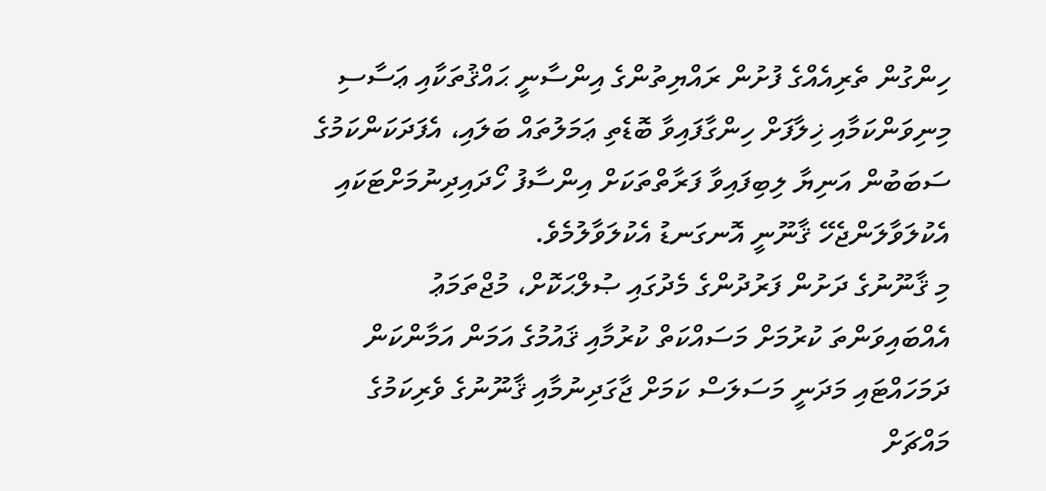ހިންގުން ތެރިއެއްގެ ފުށުން ރައްޔިތުންގެ އިންސާނީ ޙައްޤުތަކާއި ޢަސާސި މިނިވަންކަމާއި ޚިލާފަށް ހިންގާފައިވާ ބޮޑެތި ޢަމަލުތައް ބަލައި، އެފަދަކަންކަމުގެ ސަބަބުން އަނިޔާ ލިބިފައިވާ ފަރާތްތަކަށް އިންސާފު ހޯދައިދިނުމަށްޓަކައި އެކުލަވާލަންޖެހޭ ޤާނޫނީ އޮނގަނޑު އެކުލަވާލުމެވެ.
މި ޤާނޫނުގެ ދަށުން ފަރުދުންގެ މެދުގައި ޞުލްޙަކޮށް، މުޖްތަމަޢު އެއްބައިވަންތަ ކުރުމަށް މަސައްކަތް ކުރުމާއި ޤައުމުގެ އަމަން އަމާންކަން ދަމަހައްޓައި މަދަނީ މަސަލަސް ކަމަށް ޖާގަދިނުމާއި ޤާނޫނުގެ ވެރިކަމުގެ މައްޗަށް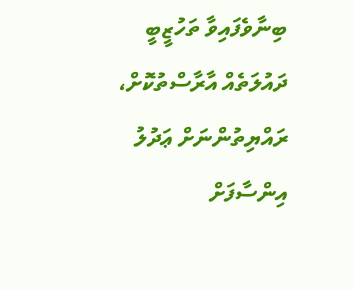ބިނާވެފައިވާ ތަހުޒީބީ ދައުލަތެއް އާރާސްތުކޮށް، ރައްޔިތުންނަށް ޢަދުލު އިންސާފަށް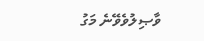ވާޞިލުވެވޭނެ މަގު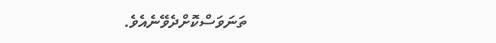ތަނަވަސްކޮށްދެވޭނެއެވެ.